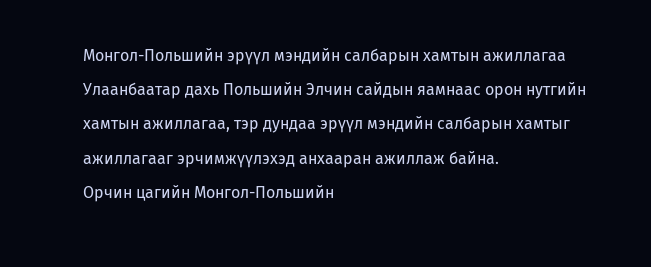Монгол-Польшийн эрүүл мэндийн салбарын хамтын ажиллагаа
Улаанбаатар дахь Польшийн Элчин сайдын яамнаас орон нутгийн хамтын ажиллагаа, тэр дундаа эрүүл мэндийн салбарын хамтыг ажиллагааг эрчимжүүлэхэд анхааран ажиллаж байна.
Орчин цагийн Монгол-Польшийн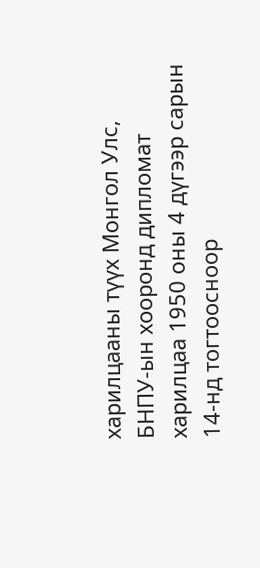харилцааны түүх Монгол Улс, БНПУ-ын хооронд дипломат харилцаа 1950 оны 4 дүгээр сарын 14-нд тогтоосноор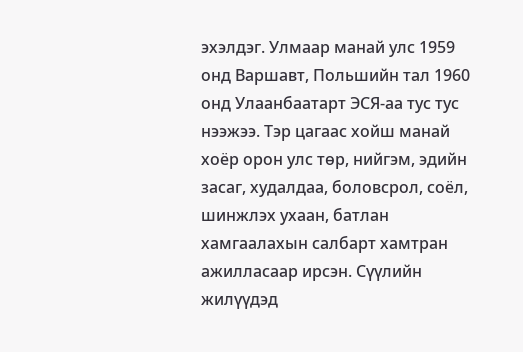эхэлдэг. Улмаар манай улс 1959 онд Варшавт, Польшийн тал 1960 онд Улаанбаатарт ЭСЯ-аа тус тус нээжээ. Тэр цагаас хойш манай хоёр орон улс төр, нийгэм, эдийн засаг, худалдаа, боловсрол, соёл, шинжлэх ухаан, батлан хамгаалахын салбарт хамтран ажилласаар ирсэн. Сүүлийн жилүүдэд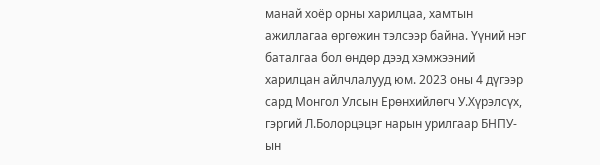манай хоёр орны харилцаа, хамтын ажиллагаа өргөжин тэлсээр байна. Үүний нэг баталгаа бол өндөр дээд хэмжээний харилцан айлчлалууд юм. 2023 оны 4 дүгээр сард Монгол Улсын Ерөнхийлөгч У.Хүрэлсүх, гэргий Л.Болорцэцэг нарын урилгаар БНПУ-ын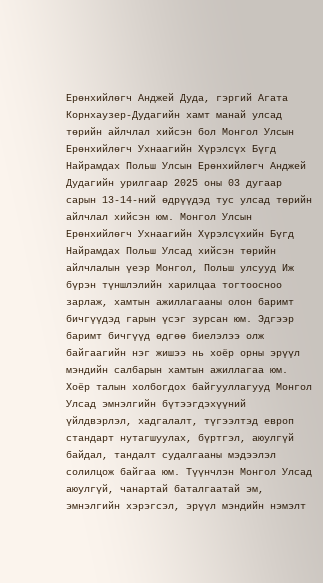Ерөнхийлөгч Анджей Дуда, гэргий Агата Корнхаузер-Дудагийн хамт манай улсад төрийн айлчлал хийсэн бол Монгол Улсын Ерөнхийлөгч Ухнаагийн Хүрэлсүх Бүгд Найрамдах Польш Улсын Ерөнхийлөгч Анджей Дудагийн урилгаар 2025 оны 03 дугаар сарын 13-14-ний өдрүүдэд тус улсад төрийн айлчлал хийсэн юм. Монгол Улсын Ерөнхийлөгч Ухнаагийн Хүрэлсүхийн Бүгд Найрамдах Польш Улсад хийсэн төрийн айлчлалын үеэр Монгол, Польш улсууд Иж бүрэн түншлэлийн харилцаа тогтоосноо зарлаж, хамтын ажиллагааны олон баримт бичгүүдэд гарын үсэг зурсан юм. Эдгээр баримт бичгүүд өдгөө биелэлээ олж байгаагийн нэг жишээ нь хоёр орны эрүүл мэндийн салбарын хамтын ажиллагаа юм. Хоёр талын холбогдох байгууллагууд Монгол Улсад эмнэлгийн бүтээгдэхүүний үйлдвэрлэл, хадгалалт, түгээлтэд европ стандарт нутагшуулах, бүртгэл, аюулгүй байдал, тандалт судалгааны мэдээлэл солилцож байгаа юм. Түүнчлэн Монгол Улсад аюулгүй, чанартай баталгаатай эм, эмнэлгийн хэрэгсэл, эрүүл мэндийн нэмэлт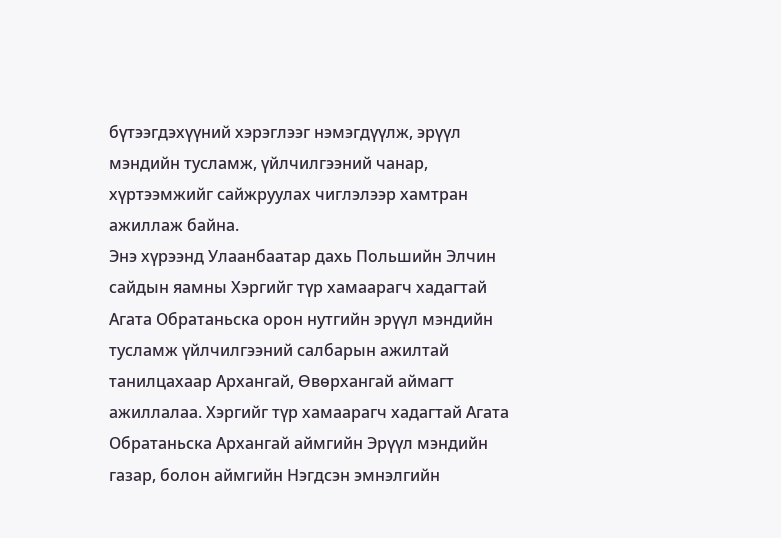бүтээгдэхүүний хэрэглээг нэмэгдүүлж, эрүүл мэндийн тусламж, үйлчилгээний чанар, хүртээмжийг сайжруулах чиглэлээр хамтран ажиллаж байна.
Энэ хүрээнд Улаанбаатар дахь Польшийн Элчин сайдын яамны Хэргийг түр хамаарагч хадагтай Агата Обратаньска орон нутгийн эрүүл мэндийн тусламж үйлчилгээний салбарын ажилтай танилцахаар Архангай, Өвөрхангай аймагт ажиллалаа. Хэргийг түр хамаарагч хадагтай Агата Обратаньска Архангай аймгийн Эрүүл мэндийн газар, болон аймгийн Нэгдсэн эмнэлгийн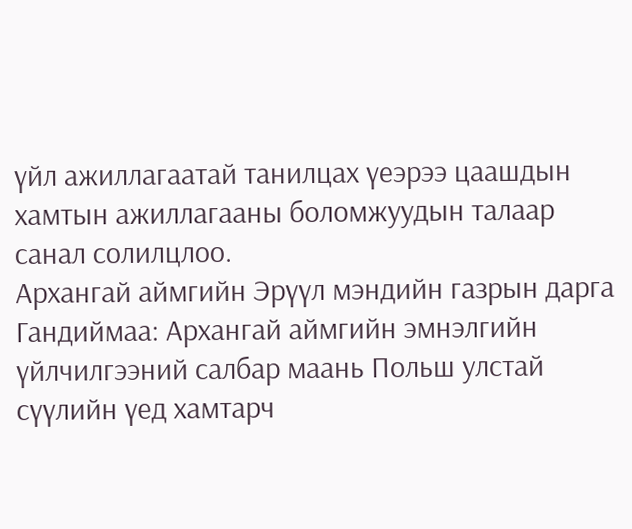үйл ажиллагаатай танилцах үеэрээ цаашдын хамтын ажиллагааны боломжуудын талаар санал солилцлоо.
Архангай аймгийн Эрүүл мэндийн газрын дарга Гандиймаа: Архангай аймгийн эмнэлгийн үйлчилгээний салбар маань Польш улстай сүүлийн үед хамтарч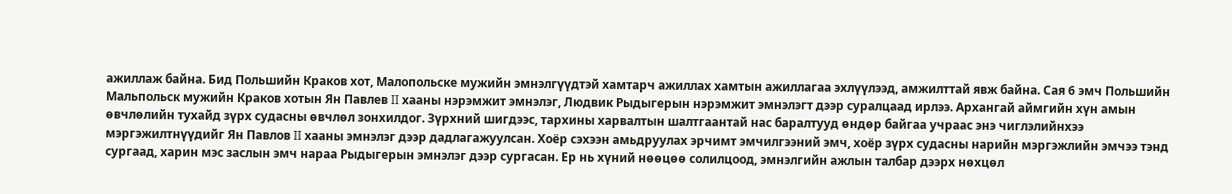ажиллаж байна. Бид Польшийн Краков хот, Малопольске мужийн эмнэлгүүдтэй хамтарч ажиллах хамтын ажиллагаа эхлүүлээд, амжилттай явж байна. Сая 6 эмч Польшийн Мальпольск мужийн Краков хотын Ян Павлев II хааны нэрэмжит эмнэлэг, Людвик Рыдыгерын нэрэмжит эмнэлэгт дээр суралцаад ирлээ. Архангай аймгийн хүн амын өвчлөлийн тухайд зүрх судасны өвчлөл зонхилдог. Зүрхний шигдээс, тархины харвалтын шалтгаантай нас баралтууд өндөр байгаа учраас энэ чиглэлийнхээ мэргэжилтнүүдийг Ян Павлов II хааны эмнэлэг дээр дадлагажуулсан. Хоёр сэхээн амьдруулах эрчимт эмчилгээний эмч, хоёр зүрх судасны нарийн мэргэжлийн эмчээ тэнд сургаад, харин мэс заслын эмч нараа Рыдыгерын эмнэлэг дээр сургасан. Ер нь хүний нөөцөө солилцоод, эмнэлгийн ажлын талбар дээрх нөхцөл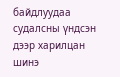байдлуудаа судалсны үндсэн дээр харилцан шинэ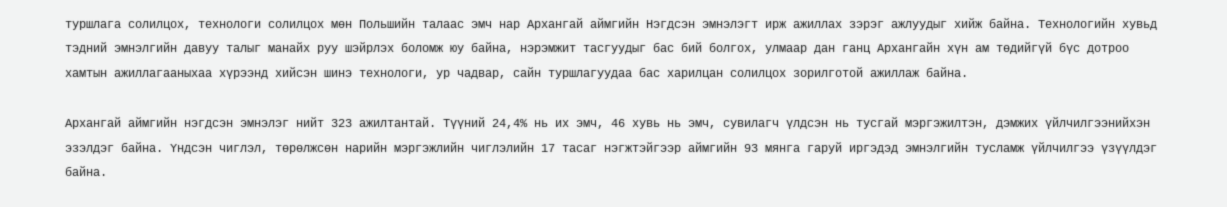туршлага солилцох, технологи солилцох мөн Польшийн талаас эмч нар Архангай аймгийн Нэгдсэн эмнэлэгт ирж ажиллах зэрэг ажлуудыг хийж байна. Технологийн хувьд тэдний эмнэлгийн давуу талыг манайх руу шэйрлэх боломж юу байна, нэрэмжит тасгуудыг бас бий болгох, улмаар дан ганц Архангайн хүн ам төдийгүй бүс дотроо хамтын ажиллагааныхаа хүрээнд хийсэн шинэ технологи, ур чадвар, сайн туршлагуудаа бас харилцан солилцох зорилготой ажиллаж байна.

Архангай аймгийн нэгдсэн эмнэлэг нийт 323 ажилтантай. Түүний 24,4% нь их эмч, 46 хувь нь эмч, сувилагч үлдсэн нь тусгай мэргэжилтэн, дэмжих үйлчилгээнийхэн эзэлдэг байна. Үндсэн чиглэл, төрөлжсөн нарийн мэргэжлийн чиглэлийн 17 тасаг нэгжтэйгээр аймгийн 93 мянга гаруй иргэдэд эмнэлгийн тусламж үйлчилгээ үзүүлдэг байна.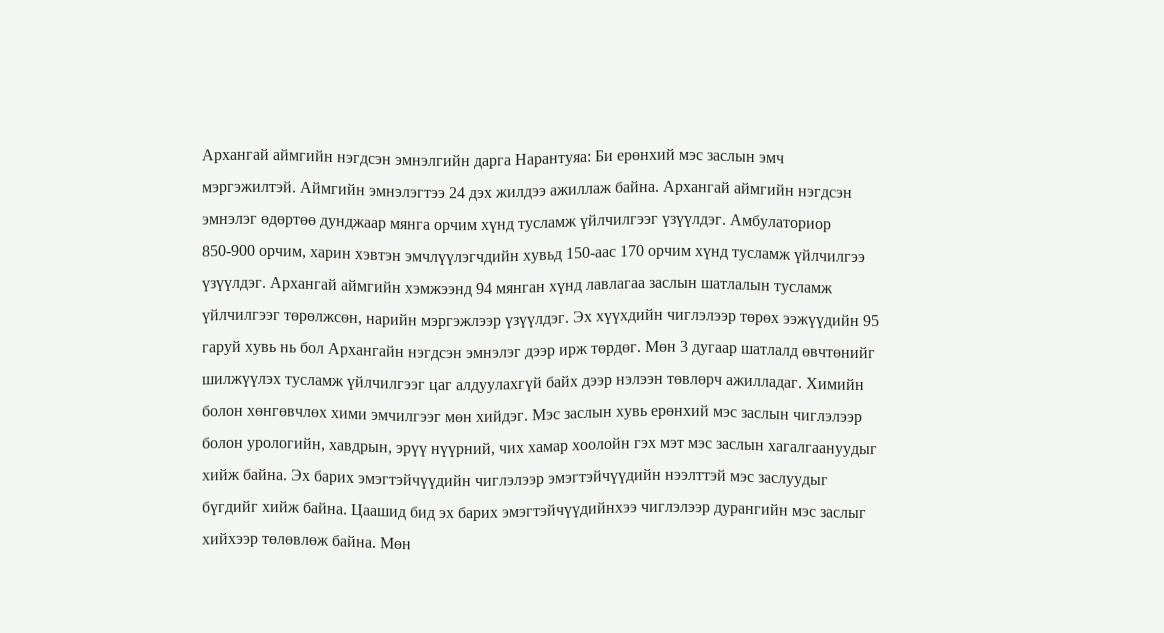Архангай аймгийн нэгдсэн эмнэлгийн дарга Нарантуяа: Би ерөнхий мэс заслын эмч мэргэжилтэй. Аймгийн эмнэлэгтээ 24 дэх жилдээ ажиллаж байна. Архангай аймгийн нэгдсэн эмнэлэг өдөртөө дунджаар мянга орчим хүнд тусламж үйлчилгээг үзүүлдэг. Амбулаториор 850-900 орчим, харин хэвтэн эмчлүүлэгчдийн хувьд 150-аас 170 орчим хүнд тусламж үйлчилгээ үзүүлдэг. Архангай аймгийн хэмжээнд 94 мянган хүнд лавлагаа заслын шатлалын тусламж үйлчилгээг төрөлжсөн, нарийн мэргэжлээр үзүүлдэг. Эх хүүхдийн чиглэлээр төрөх ээжүүдийн 95 гаруй хувь нь бол Архангайн нэгдсэн эмнэлэг дээр ирж төрдөг. Мөн 3 дугаар шатлалд өвчтөнийг шилжүүлэх тусламж үйлчилгээг цаг алдуулахгүй байх дээр нэлээн төвлөрч ажилладаг. Химийн болон хөнгөвчлөх хими эмчилгээг мөн хийдэг. Мэс заслын хувь ерөнхий мэс заслын чиглэлээр болон урологийн, хавдрын, эрүү нүүрний, чих хамар хоолойн гэх мэт мэс заслын хагалгаануудыг хийж байна. Эх барих эмэгтэйчүүдийн чиглэлээр эмэгтэйчүүдийн нээлттэй мэс заслуудыг бүгдийг хийж байна. Цаашид бид эх барих эмэгтэйчүүдийнхээ чиглэлээр дурангийн мэс заслыг хийхээр төлөвлөж байна. Мөн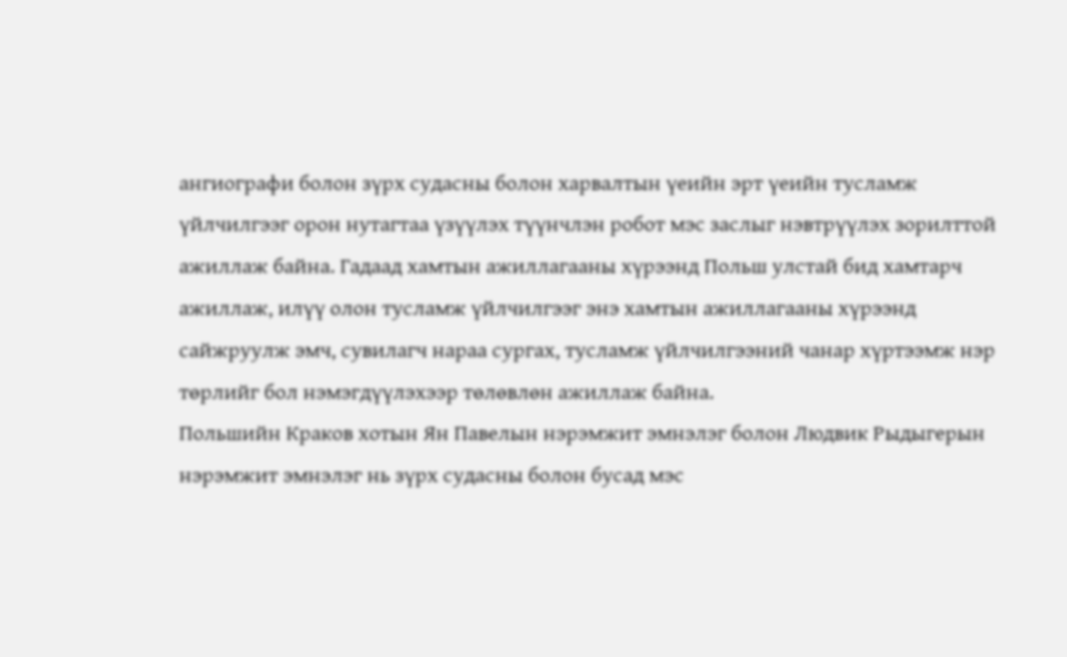ангиографи болон зүрх судасны болон харвалтын үеийн эрт үеийн тусламж үйлчилгээг орон нутагтаа үзүүлэх түүнчлэн робот мэс заслыг нэвтрүүлэх зорилттой ажиллаж байна. Гадаад хамтын ажиллагааны хүрээнд Польш улстай бид хамтарч ажиллаж, илүү олон тусламж үйлчилгээг энэ хамтын ажиллагааны хүрээнд сайжруулж эмч, сувилагч нараа сургах, тусламж үйлчилгээний чанар хүртээмж нэр төрлийг бол нэмэгдүүлэхээр төлөвлөн ажиллаж байна.
Польшийн Краков хотын Ян Павелын нэрэмжит эмнэлэг болон Людвик Рыдыгерын нэрэмжит эмнэлэг нь зүрх судасны болон бусад мэс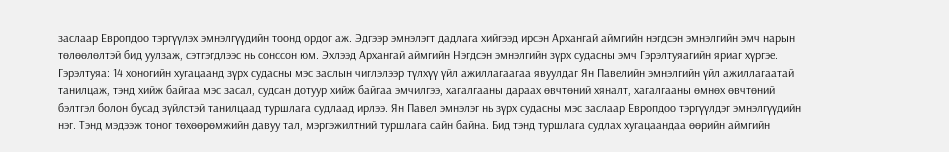заслаар Европдоо тэргүүлэх эмнэлгүүдийн тоонд ордог аж. Эдгээр эмнэлэгт дадлага хийгээд ирсэн Архангай аймгийн нэгдсэн эмнэлгийн эмч нарын төлөөлөлтэй бид уулзаж, сэтгэгдлээс нь сонссон юм. Эхлээд Архангай аймгийн Нэгдсэн эмнэлгийн зүрх судасны эмч Гэрэлтуяагийн яриаг хүргэе.
Гэрэлтуяа: 14 хоногийн хугацаанд зүрх судасны мэс заслын чиглэлээр түлхүү үйл ажиллагаагаа явуулдаг Ян Павелийн эмнэлгийн үйл ажиллагаатай танилцаж, тэнд хийж байгаа мэс засал, судсан дотуур хийж байгаа эмчилгээ, хагалгааны дараах өвчтөний хяналт, хагалгааны өмнөх өвчтөний бэлтгэл болон бусад зүйлстэй танилцаад туршлага судлаад ирлээ. Ян Павел эмнэлэг нь зүрх судасны мэс заслаар Европдоо тэргүүлдэг эмнэлгүүдийн нэг. Тэнд мэдээж тоног төхөөрөмжийн давуу тал, мэргэжилтний туршлага сайн байна. Бид тэнд туршлага судлах хугацаандаа өөрийн аймгийн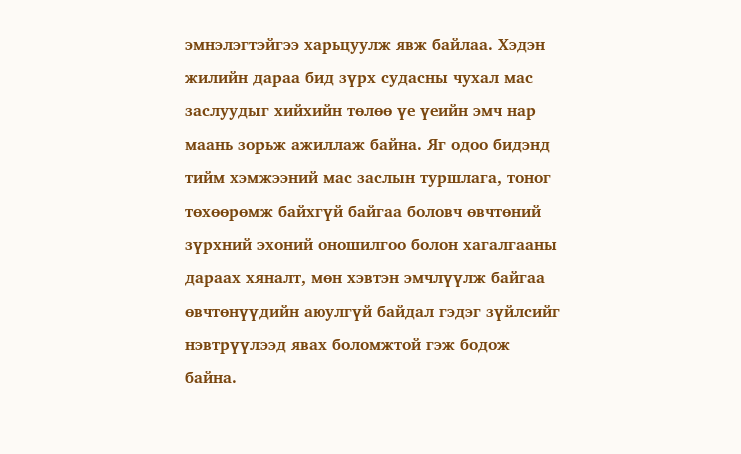эмнэлэгтэйгээ харьцуулж явж байлаа. Хэдэн жилийн дараа бид зүрх судасны чухал мас заслуудыг хийхийн төлөө үе үеийн эмч нар маань зорьж ажиллаж байна. Яг одоо бидэнд тийм хэмжээний мас заслын туршлага, тоног төхөөрөмж байхгүй байгаа боловч өвчтөний зүрхний эхоний оношилгоо болон хагалгааны дараах хяналт, мөн хэвтэн эмчлүүлж байгаа өвчтөнүүдийн аюулгүй байдал гэдэг зүйлсийг нэвтрүүлээд явах боломжтой гэж бодож байна.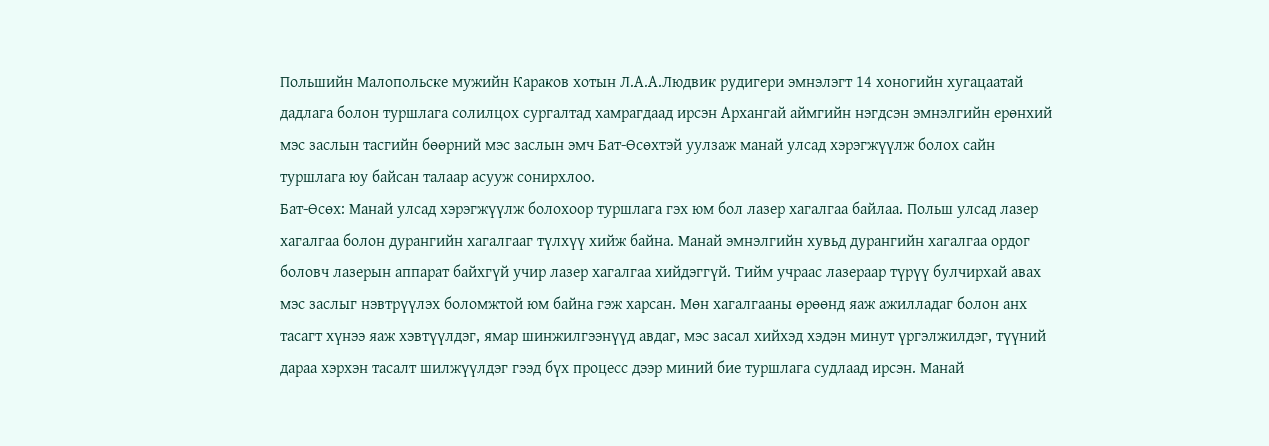Польшийн Малопольске мужийн Караков хотын Л.А.А.Людвик рудигери эмнэлэгт 14 хоногийн хугацаатай дадлага болон туршлага солилцох сургалтад хамрагдаад ирсэн Архангай аймгийн нэгдсэн эмнэлгийн ерөнхий мэс заслын тасгийн бөөрний мэс заслын эмч Бат-Өсөхтэй уулзаж манай улсад хэрэгжүүлж болох сайн туршлага юу байсан талаар асууж сонирхлоо.
Бат-Өсөх: Манай улсад хэрэгжүүлж болохоор туршлага гэх юм бол лазер хагалгаа байлаа. Польш улсад лазер хагалгаа болон дурангийн хагалгааг түлхүү хийж байна. Манай эмнэлгийн хувьд дурангийн хагалгаа ордог боловч лазерын аппарат байхгүй учир лазер хагалгаа хийдэггүй. Тийм учраас лазераар түрүү булчирхай авах мэс заслыг нэвтрүүлэх боломжтой юм байна гэж харсан. Мөн хагалгааны өрөөнд яаж ажилладаг болон анх тасагт хүнээ яаж хэвтүүлдэг, ямар шинжилгээнүүд авдаг, мэс засал хийхэд хэдэн минут үргэлжилдэг, түүний дараа хэрхэн тасалт шилжүүлдэг гээд бүх процесс дээр миний бие туршлага судлаад ирсэн. Манай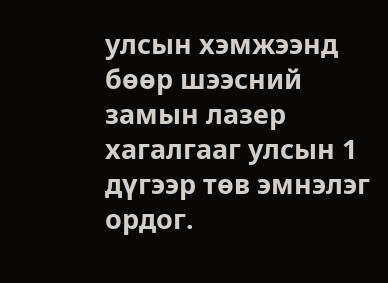улсын хэмжээнд бөөр шээсний замын лазер хагалгааг улсын 1 дүгээр төв эмнэлэг ордог.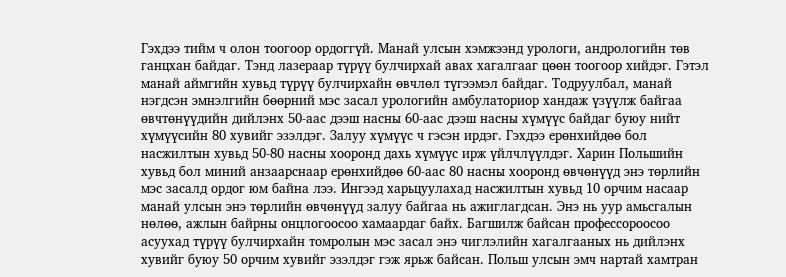Гэхдээ тийм ч олон тоогоор ордоггүй. Манай улсын хэмжээнд урологи, андрологийн төв ганцхан байдаг. Тэнд лазераар түрүү булчирхай авах хагалгааг цөөн тоогоор хийдэг. Гэтэл манай аймгийн хувьд түрүү булчирхайн өвчлөл түгээмэл байдаг. Тодруулбал, манай нэгдсэн эмнэлгийн бөөрний мэс засал урологийн амбулаториор хандаж үзүүлж байгаа өвчтөнүүдийн дийлэнх 50-аас дээш насны 60-аас дээш насны хүмүүс байдаг буюу нийт хүмүүсийн 80 хувийг эзэлдэг. Залуу хүмүүс ч гэсэн ирдэг. Гэхдээ ерөнхийдөө бол насжилтын хувьд 50-80 насны хооронд дахь хүмүүс ирж үйлчлүүлдэг. Харин Польшийн хувьд бол миний анзаарснаар ерөнхийдөө 60-аас 80 насны хооронд өвчөнүүд энэ төрлийн мэс засалд ордог юм байна лээ. Ингээд харьцуулахад насжилтын хувьд 10 орчим насаар манай улсын энэ төрлийн өвчөнүүд залуу байгаа нь ажиглагдсан. Энэ нь уур амьсгалын нөлөө, ажлын байрны онцлогоосоо хамаардаг байх. Багшилж байсан профессороосоо асуухад түрүү булчирхайн томролын мэс засал энэ чиглэлийн хагалгааных нь дийлэнх хувийг буюу 50 орчим хувийг эзэлдэг гэж ярьж байсан. Польш улсын эмч нартай хамтран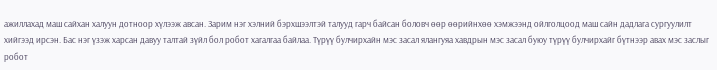ажиллахад маш сайхан халуун дотноор хүлээж авсан. Зарим нэг хэлний бэрхшээлтэй талууд гарч байсан боловч өөр өөрийнхөө хэмжээнд ойлголцоод маш сайн дадлага сургуулилт хийгээд ирсэн. Бас нэг үзэж харсан давуу талтай зүйл бол робот хагалгаа байлаа. Түрүү булчирхайн мэс засал ялангуяа хавдрын мэс засал буюу түрүү булчирхайг бүтнээр авах мэс заслыг робот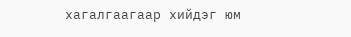хагалгаагаар хийдэг юм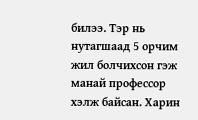билээ. Тэр нь нутагшаад 5 орчим жил болчихсон гэж манай профессор хэлж байсан. Харин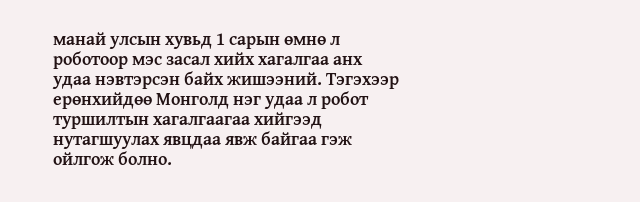манай улсын хувьд 1 сарын өмнө л роботоор мэс засал хийх хагалгаа анх удаа нэвтэрсэн байх жишээний. Тэгэхээр ерөнхийдөө Монголд нэг удаа л робот туршилтын хагалгаагаа хийгээд нутагшуулах явцдаа явж байгаа гэж ойлгож болно.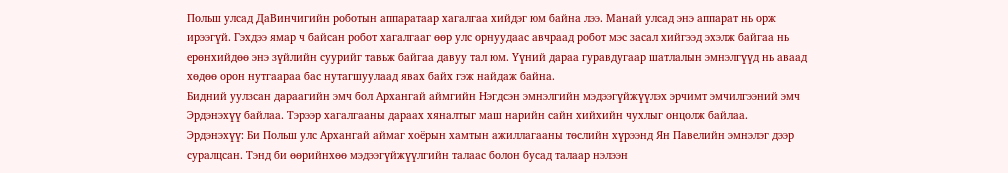Польш улсад ДаВинчигийн роботын аппаратаар хагалгаа хийдэг юм байна лээ. Манай улсад энэ аппарат нь орж ирээгүй. Гэхдээ ямар ч байсан робот хагалгааг өөр улс орнуудаас авчраад робот мэс засал хийгээд эхэлж байгаа нь ерөнхийдөө энэ зүйлийн суурийг тавьж байгаа давуу тал юм. Үүний дараа гуравдугаар шатлалын эмнэлгүүд нь аваад хөдөө орон нутгаараа бас нутагшуулаад явах байх гэж найдаж байна.
Бидний уулзсан дараагийн эмч бол Архангай аймгийн Нэгдсэн эмнэлгийн мэдээгүйжүүлэх эрчимт эмчилгээний эмч Эрдэнэхүү байлаа. Тэрээр хагалгааны дараах хяналтыг маш нарийн сайн хийхийн чухлыг онцолж байлаа.
Эрдэнэхүү: Би Польш улс Архангай аймаг хоёрын хамтын ажиллагааны төслийн хүрээнд Ян Павелийн эмнэлэг дээр суралцсан. Тэнд би өөрийнхөө мэдээгүйжүүлгийн талаас болон бусад талаар нэлээн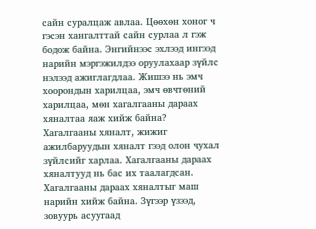сайн суралцаж авлаа. Цөөхөн хоног ч гэсэн хангалттай сайн сурлаа л гэж бодож байна. Энгийнээс эхлээд ингээд нарийн мэргэжилдээ оруулахаар зүйлс нэлээд ажиглагдлаа. Жишээ нь эмч хоорондын харилцаа, эмч өвчтөний харилцаа, мөн хагалгааны дараах хяналтаа яаж хийж байна? Хагалгааны хяналт, жижиг ажилбаруудын хяналт гээд олон чухал зүйлсийг харлаа. Хагалгааны дараах хяналтууд нь бас их таалагдсан. Хагалгааны дараах хяналтыг маш нарийн хийж байна. Зүгээр үзээд, зовуурь асуугаад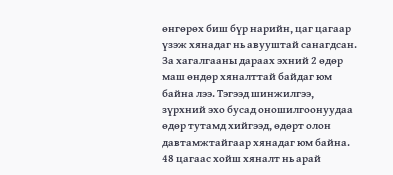өнгөрөх биш бүр нарийн, цаг цагаар үзэж хянадаг нь авууштай санагдсан. За хагалгааны дараах эхний 2 өдөр маш өндөр хяналттай байдаг юм байна лээ. Тэгээд шинжилгээ, зүрхний эхо бусад оношилгоонуудаа өдөр тутамд хийгээд, өдөрт олон давтамжтайгаар хянадаг юм байна. 48 цагаас хойш хяналт нь арай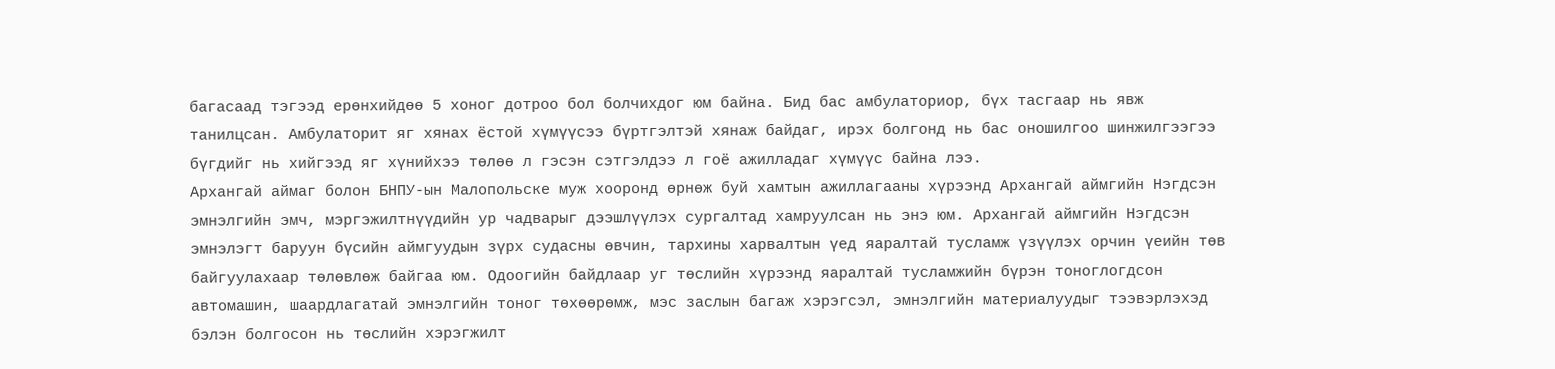багасаад тэгээд ерөнхийдөө 5 хоног дотроо бол болчихдог юм байна. Бид бас амбулаториор, бүх тасгаар нь явж танилцсан. Амбулаторит яг хянах ёстой хүмүүсээ бүртгэлтэй хянаж байдаг, ирэх болгонд нь бас оношилгоо шинжилгээгээ бүгдийг нь хийгээд яг хүнийхээ төлөө л гэсэн сэтгэлдээ л гоё ажилладаг хүмүүс байна лээ.
Архангай аймаг болон БНПУ-ын Малопольске муж хооронд өрнөж буй хамтын ажиллагааны хүрээнд Архангай аймгийн Нэгдсэн эмнэлгийн эмч, мэргэжилтнүүдийн ур чадварыг дээшлүүлэх сургалтад хамруулсан нь энэ юм. Архангай аймгийн Нэгдсэн эмнэлэгт баруун бүсийн аймгуудын зүрх судасны өвчин, тархины харвалтын үед яаралтай тусламж үзүүлэх орчин үеийн төв байгуулахаар төлөвлөж байгаа юм. Одоогийн байдлаар уг төслийн хүрээнд яаралтай тусламжийн бүрэн тоноглогдсон автомашин, шаардлагатай эмнэлгийн тоног төхөөрөмж, мэс заслын багаж хэрэгсэл, эмнэлгийн материалуудыг тээвэрлэхэд бэлэн болгосон нь төслийн хэрэгжилт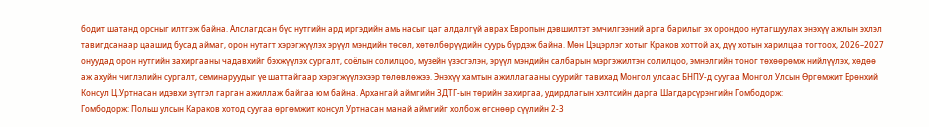бодит шатанд орсныг илтгэж байна. Алслагдсан бүс нутгийн ард иргэдийн амь насыг цаг алдалгүй аврах Европын дэвшилтэт эмчилгээний арга барилыг эх орондоо нутагшуулах энэхүү ажлын эхлэл тавигдсанаар цаашид бусад аймаг, орон нутагт хэрэгжүүлэх эрүүл мэндийн төсөл, хөтөлбөрүүдийн суурь бүрдэж байна. Мөн Цэцэрлэг хотыг Краков хоттой ах, дүү хотын харилцаа тогтоох, 2026–2027 онуудад орон нутгийн захиргааны чадавхийг бэхжүүлэх сургалт, соёлын солилцоо, музейн үзэсгэлэн, эрүүл мэндийн салбарын мэргэжилтэн солилцоо, эмнэлгийн тоног төхөөрөмж нийлүүлэх, хөдөө аж ахуйн чиглэлийн сургалт, семинаруудыг үе шаттайгаар хэрэгжүүлэхээр төлөвлөжээ. Энэхүү хамтын ажиллагааны суурийг тавихад Монгол улсаас БНПУ-д суугаа Монгол Улсын Өргөмжит Ерөнхий Консул Ц.Уртнасан идэвхи зүтгэл гарган ажиллаж байгаа юм байна. Архангай аймгийн ЗДТГ-ын төрийн захиргаа, удирдлагын хэлтсийн дарга Шагдарсүрэнгийн Гомбодорж:
Гомбодорж: Польш улсын Караков хотод суугаа өргөмжит консул Уртнасан манай аймгийг холбож өгснөөр сүүлийн 2-3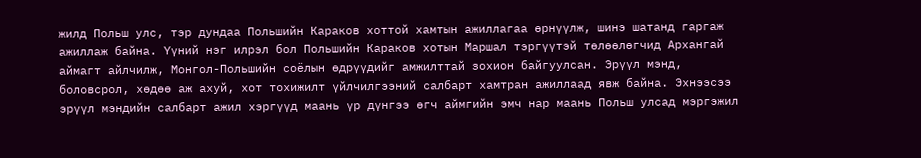жилд Польш улс, тэр дундаа Польшийн Караков хоттой хамтын ажиллагаа өрнүүлж, шинэ шатанд гаргаж ажиллаж байна. Үүний нэг илрэл бол Польшийн Караков хотын Маршал тэргүүтэй төлөөлөгчид Архангай аймагт айлчилж, Монгол-Польшийн соёлын өдрүүдийг амжилттай зохион байгуулсан. Эрүүл мэнд, боловсрол, хөдөө аж ахуй, хот тохижилт үйлчилгээний салбарт хамтран ажиллаад явж байна. Эхнээсээ эрүүл мэндийн салбарт ажил хэргүүд маань үр дүнгээ өгч аймгийн эмч нар маань Польш улсад мэргэжил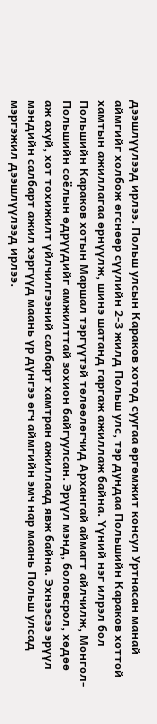дээшлүүлээд ирлээ. Польш улсын Караков хотод суугаа өргөмжит консул Уртнасан манай аймгийг холбож өгснөөр сүүлийн 2-3 жилд Польш улс, тэр дундаа Польшийн Караков хоттой хамтын ажиллагаа өрнүүлж, шинэ шатанд гаргаж ажиллаж байна. Үүний нэг илрэл бол Польшийн Караков хотын Маршал тэргүүтэй төлөөлөгчид Архангай аймагт айлчилж, Монгол-Польшийн соёлын өдрүүдийг амжилттай зохион байгуулсан. Эрүүл мэнд, боловсрол, хөдөө аж ахуй, хот тохижилт үйлчилгээний салбарт хамтран ажиллаад явж байна. Эхнээсээ эрүүл мэндийн салбарт ажил хэргүүд маань үр дүнгээ өгч аймгийн эмч нар маань Польш улсад мэргэжил дээшлүүлээд ирлээ.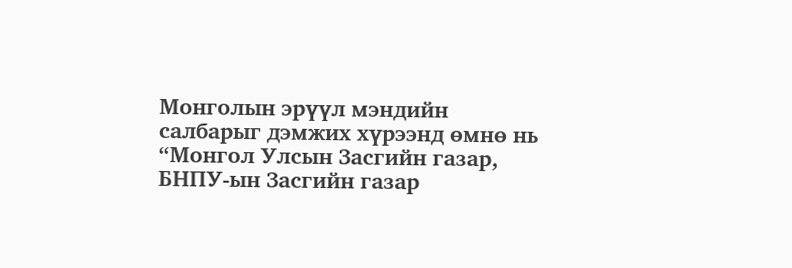Монголын эрүүл мэндийн салбарыг дэмжих хүрээнд өмнө нь “Монгол Улсын Засгийн газар, БНПУ-ын Засгийн газар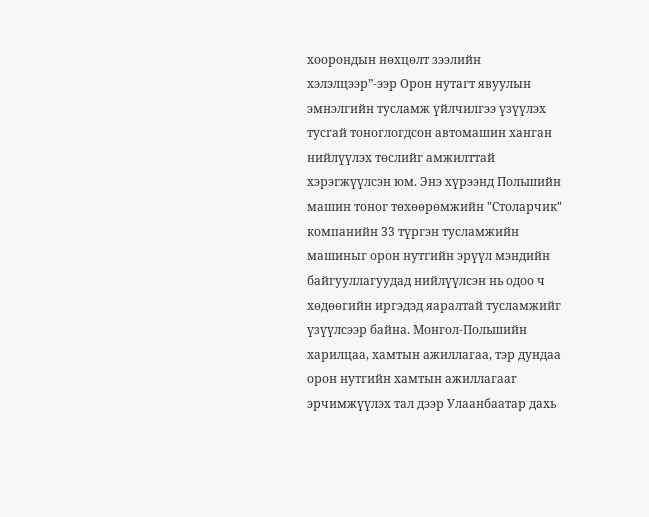хоорондын нөхцөлт зээлийн хэлэлцээр”-ээр Орон нутагт явуулын эмнэлгийн тусламж үйлчилгээ үзүүлэх тусгай тоноглогдсон автомашин ханган нийлүүлэх төслийг амжилттай хэрэгжүүлсэн юм. Энэ хүрээнд Польшийн машин тоног төхөөрөмжийн "Столарчик" компанийн 33 түргэн тусламжийн машиныг орон нутгийн эрүүл мэндийн байгууллагуудад нийлүүлсэн нь одоо ч хөдөөгийн иргэдэд яаралтай тусламжийг үзүүлсээр байна. Монгол-Польшийн харилцаа, хамтын ажиллагаа, тэр дундаа орон нутгийн хамтын ажиллагааг эрчимжүүлэх тал дээр Улаанбаатар дахь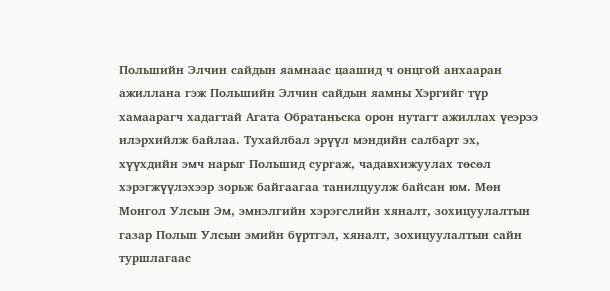Польшийн Элчин сайдын яамнаас цаашид ч онцгой анхааран ажиллана гэж Польшийн Элчин сайдын яамны Хэргийг түр хамаарагч хадагтай Агата Обратаньска орон нутагт ажиллах үеэрээ илэрхийлж байлаа. Тухайлбал эрүүл мэндийн салбарт эх, хүүхдийн эмч нарыг Польшид сургаж, чадавхижуулах төсөл хэрэгжүүлэхээр зорьж байгаагаа танилцуулж байсан юм. Мөн Монгол Улсын Эм, эмнэлгийн хэрэгслийн хяналт, зохицуулалтын газар Польш Улсын эмийн бүртгэл, хяналт, зохицуулалтын сайн туршлагаас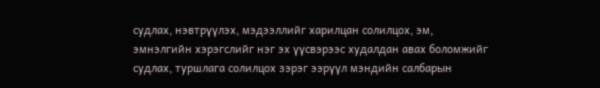судлах, нэвтрүүлэх, мэдээллийг харилцан солилцох, эм, эмнэлгийн хэрэгслийг нэг эх үүсвэрээс худалдан авах боломжийг судлах, туршлага солилцох зэрэг ээрүүл мэндийн салбарын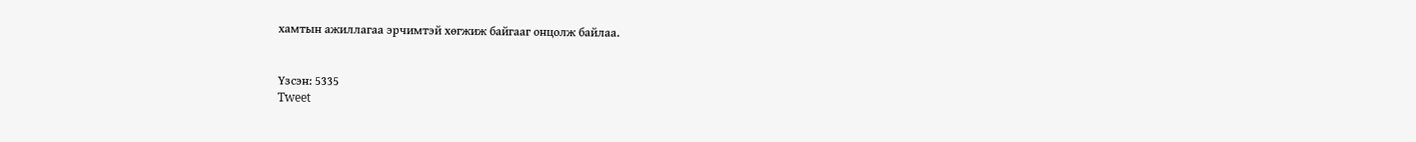хамтын ажиллагаа эрчимтэй хөгжиж байгааг онцолж байлаа.


Үзсэн: 5335
Tweet